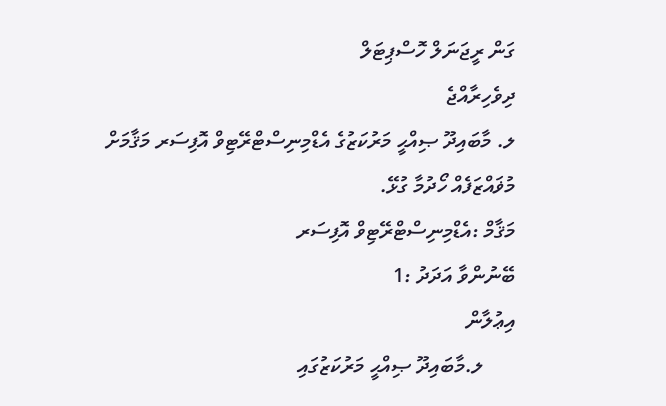ގަން ރީޖަނަލް ހޮސްޕިޓަލް
ދިވެހިރާއްޖެ
ލ. މާބައިދޫ ޞިއްޙީ މަރުކަޒުގެ އެޑްމިނިސްޓްރޭޓިވް އޮފިސަރ މަޤާމަށް މުޥައްޒަފެއް ހޯދުމާ ގުޅޭ.
މަޤާމް :އެޑްމިނިސްޓްރޭޓިވް އޮފިސަރ
ބޭނުންވާ އަދަދު :1
އިޢުލާން
      ލ.މާބައިދޫ ޞިއްޙީ މަރުކަޒުގައި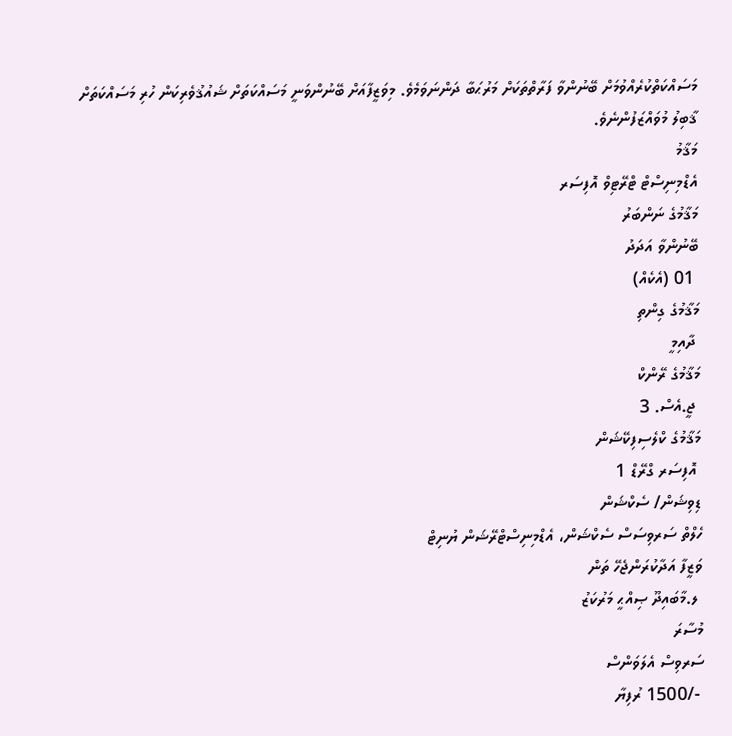މަސައްކަތްކުރެއްވުމަށް ބޭނުންވާ ފަރާތްތަކަށް މަރުޙަބާ ދަންނަވަމެވެ. މިވަޒީފާއަށް ބޭނުންވަނީ މަސައްކަތަށް ޝައުޤުވެރިކަން ހުރި މަސައްކަތަށް ޤާބިލު މުވައްޒަފުންނެވެ.
މަޤާމު
އެޑްމިނިސްޓް ޓްރޭޓިވް އޮފިސަރ
މަޤާމުގެ ނަންބަރު
ބޭނުންވާ އަދަދު
 01 (އެކެއް)
މަޤާމުގެ ގިންތި
 ދާއިމީ
މަޤާމުގެ ރޭންކް
 ޖީ.އެސް. 3
މަޤާމުގެ ކްލެސިފިކޭޝަން
 އޮފިސަރ ގްރޭޑް 1
ޑިވިޝަން/ ސެކްޝަން
ހެލްތް ސަރވިސަސް ސެކްޝަން، އެޑްމިނިސްޓްރޭޝަން ޔުނިޓް
ވަޒީފާ އަދާކުރަންޖެހޭ ތަން
 ލ.މާބައިދޫ ޞިއްޙީ މަރުކަޒު
މުސާރަ
ސަރވިސް އެލަވަންސް
 -/1500 ރުފިޔާ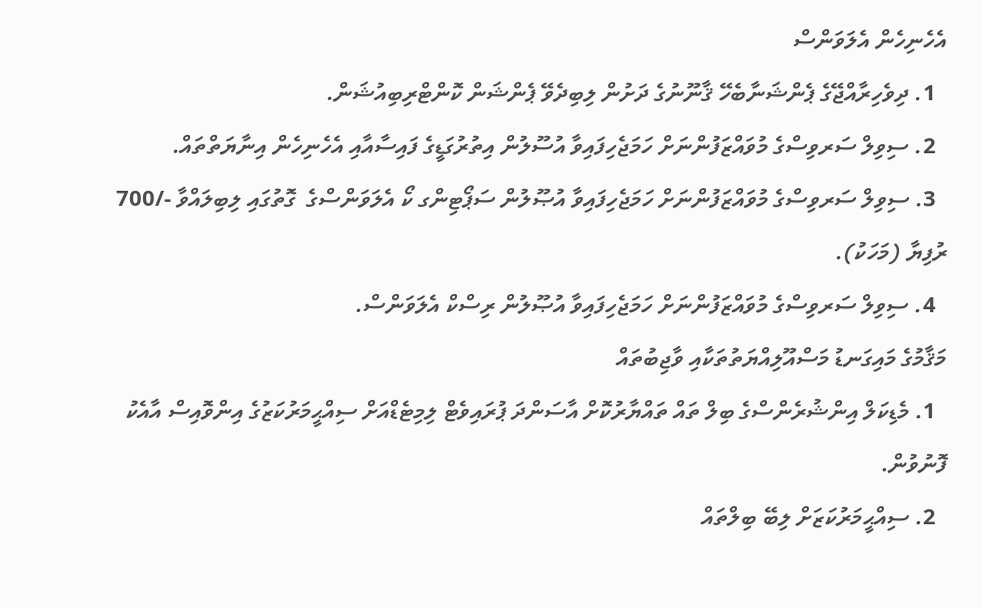އެހެނިހެން އެލަވަންސް
  1. ދިވެހިރާއްޖޭގެ ޕެންޝަނާބެހޭ ޤާނޫނުގެ ދަށުން ލިބިދެވޭ ޕެންޝަން ކޮންޓްރިބިއުޝަން.
  2. ސިވިލް ސަރވިސްގެ މުވައްޒަފުންނަށް ހަމަޖެހިފައިވާ އުސޫލުން އިތުރުގަޑީގެ ފައިސާއާއި އެހެނިހެން އިނާޔަތްތައް.
  3. ސިވިލް ސަރވިސްގެ މުވައްޒަފުންނަށް ހަމަޖެހިފައިވާ އުޞޫލުން ސަޕޯޓިންގ ކޯ އެލަވަންސްގެ  ގޮތުގައި ލިބިލައްވާ -/700 ރުފިޔާ (މަހަކު).
  4. ސިވިލް ސަރވިސްގެ މުވައްޒަފުންނަށް ހަމަޖެހިފައިވާ އުޞޫލުން ރިސްކް އެލަވަންސް.
މަޤާމުގެ މައިގަނޑު މަސްއޫލިއްޔަތުތަކާއި ވާޖިބުތައް
  1. މެޑިކަލް އިންޝުރެންސްގެ ބިލް ތައް ތައްޔާރުކޮށް އާސަންދަ ޕުރައިވެޓް ލިމިޓެޑްއަށް ސިއްޙީމަރުކަޒުގެ އިންވޮއިސް އާއެކު ފޮނުވުން.
  2. ސިއްޙީމަރުކަޒަށް ލިބޭ ބިލްތައް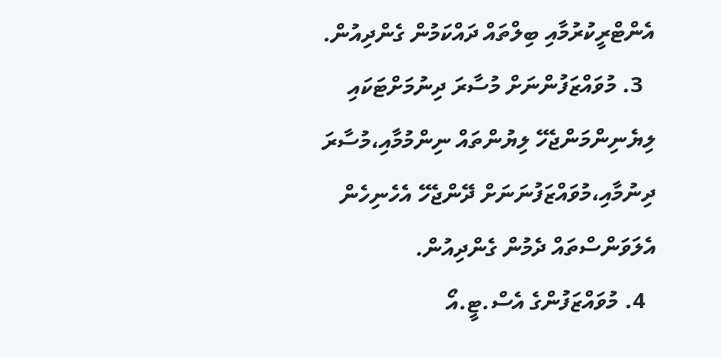އެންޓްރީކުރުމާއި ބިލްތައް ދައްކަމުން ގެންދިއުން.
  3. މުވައްޒަފުންނަށް މުސާރަ ދިނުމަށްޓަކައި ލިޔެނިންމަންޖެހޭ ލިޔުންތައް ނިންމުމާއި،މުސާރަ ދިނުމާއި،މުވައްޒަފުނަނަށް ދޭންޖެހޭ އެހެނިހެން އެލަވަންސްތައް ދެމުން ގެންދިއުން.
  4. މުވައްޒަފުންގެ އެސް.ޓީ.އޯ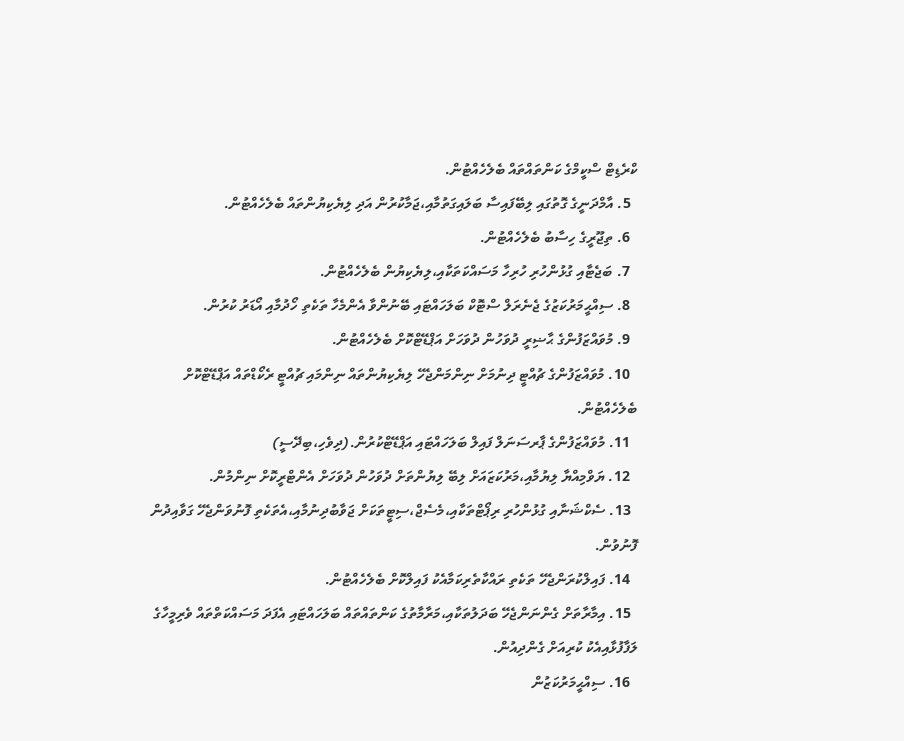ކްރެޑިޓް ސްކީމްގެ ކަންތައްތައް ބެލެހެއްޓުން.
  5. އާމްދަނީގެ ގޮތުގައި ލިބޭފައިސާ ބަލައިގަތުމާއި،ޖަމާކުރުން އަދި ލިޔެކިޔުންތައް ބެލެހެއްޓުން.
  6. ތިޖޫރީގެ ހިސާބު ބެލެހެއްޓުން.
  7. ބަޖެޓާއި ގުޅުންހުރި ހުރިހާ މަސައްކަތަކާއި،ލިޔެކިޔުން ބެލެހެއްޓުން.
  8. ސިއްޙީމަރުކަޒުގެ ޖެނެރަލް ސްޓޮކް ބަލަހައްޓައި ބޭނުންވާ އެންމެހާ ތަކެތި ހޯދުމާއި އޯޑަރު ކުރުން.
  9. މުވައްޒަފުންގެ ޙާޟިރީ ދުވަހުން ދުވަހަށް އަޕްޑޭޓްކޮށް ބެލެހެއްޓުން.
  10. މުވައްޒަފުންގެ ޗުއްޓީ ދިނުމަށް ނިންމަންޖެހޭ ލިޔެކިޔުންތައް ނިންމައި ޗުއްޓީ ރެކޯޑްތައް އަޕްޑޭޓްކޮށް ބެލެހެއްޓުން.
  11. މުވައްޒަފުންގެ ޕާރސަނަލް ފައިލް ބަލަހައްޓައި އަޕްޑޭޓްކުރުން.(ދިވެހި،ބިދޭސީ)
  12. ޔަވްމިއްޔާ ލިޔުމާއި،މަރުކަޒައަށް ލިބޭ ލިޔުންތަށް ދުވަހުން ދުވަހަށް އެންޓްރީކޮށް ނިންމުން.
  13. ސެކްޝަނާއި ގުޅުންހުރި ރިޕޯޓްތަކާއި،މެސެޖް،ސިޓީތަކަށް ޖަވާބުދިނުމާއި،އެތަކެތި ފޮނުވަންޖެހޭ ގަވާއިދުން ފޮނުވުން.
  14. ފައިލްކުރަންޖެހޭ ތަކެތި ރައްކާތެރިކަމާއެކު ފައިލްކޮށް ބެލެހެއްޓުން.
  15. އިމާރާތަށް ގެންނަންޖެހޭ ބަދަލުތަކާއި،މަރާމާތުގެ ކަންތައްތައް ބަލަހައްޓައި އެފަދަ މަސައްކަތްތައް ވެރިމީހާގެ ލަފާފުޅާއިއެކު ކުރިއަށް ގެންދިއުން.
  16. ސިއްޙީމަރުކަޒުން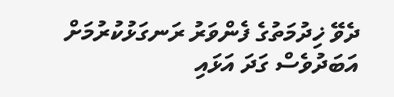ދެވޭ ޚިދުމަތުގެ ފެންވަރު ރަނގަޅުކުރުމަށް އަބަދުވެސް ގަދަ އަޅައި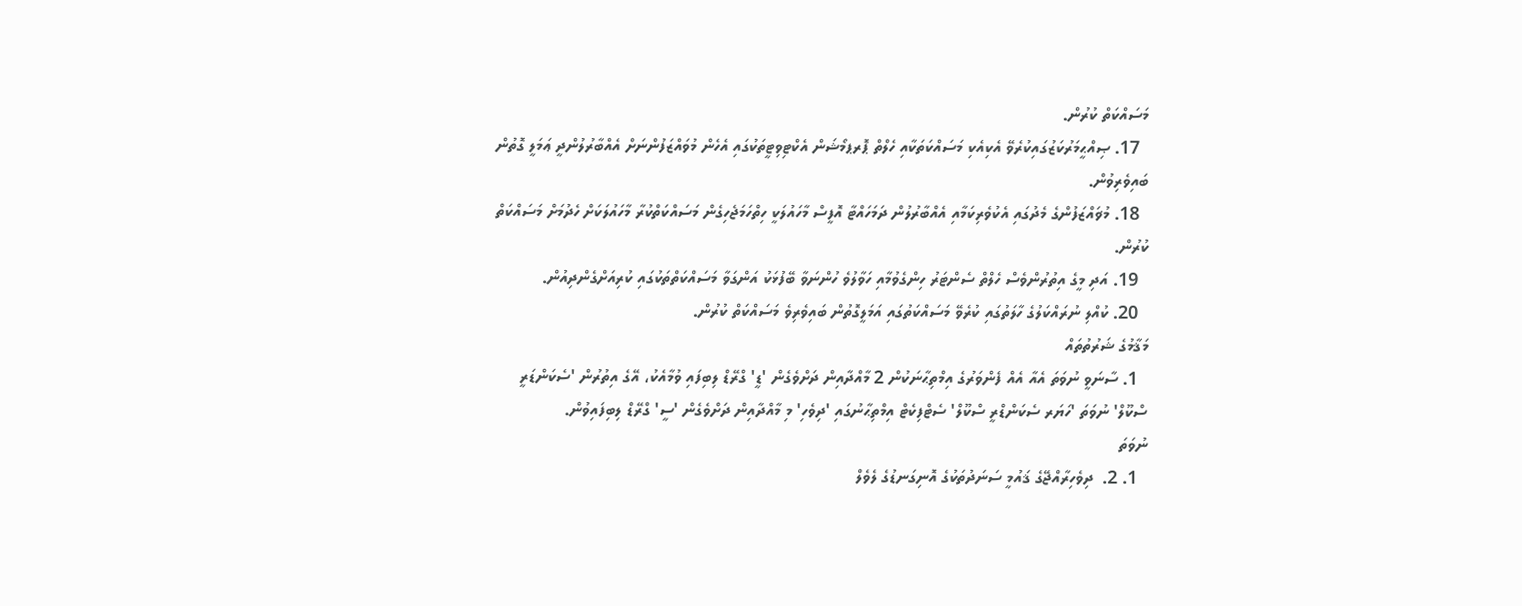މަސައްކަތް ކުރުން.
  17. ޞިއްޙީމަރުކަޒުގައިކުރެވޭ އެކިއެކި މަސައްކަތަކާއި ހެލްތް ޕޮރޕމޯޝަން އެކްޓިވިޓީތަކުގައި އެހެން މުވައްޒަފުންނަށް އެއްބާރުލުންދީ ޢަމަލީ ގޮތުން ބައިވެރިވުން.
  18. މުޥައްޒަފުންގެ މެދުގައި އެކުވެރިކަމާއި އެއްބާރުލުން ދަމަހައްޓާ އޮފީސް މާހައުލަކީ ހިތްހަމަޖެހިގެން މަސައްކަތްކުރާ މާހައުލަކަށް ހެދުމަށް މަސައްކަތް ކުރުން.
  19. އަދި މީގެ އިތުރުންވެސް ހެލްތް ސެންޓަރު ހިންގެވުމާއި ހަވާލުވެ ހުންނަވާ ބޭފުޅަކު އަންގަވާ މަސައްކަތްތަކުގައި ކުރިއަށްގެންދިއުން.
  20. ކުއްލި ނުރައްކަލުގެ ހާލަތުގައި ކުރެވޭ މަސައްކަތުގައި އަމަލީގޮތުން ބައިވެރިވެ މަސައްކަތް ކުރުން.
މަޤާމުގެ ޝަރުތުތައް
  1. ސާނަވީ ނުވަތަ އެއާ އެއް ފެންވަރުގެ އިމްތިޙާނަކުން 2 މާއްދާއިން ދަށްވެގެން 'ޑީ' ގްރޭޑް ލިބިފައި ވުމާއެކު، އޭގެ އިތުރުން 'ސެކަންޑަރީ ސްކޫލް' ނުވަތަ 'ހަޔަރ ސެކަންޑްރީ ސްކޫލް' ސެޓްފިކެޓް އިމްތިޙާނުގައި 'ދިވެހި' މި މާއްދާއިން ދަށްވެގެން 'ސީ' ގްރޭޑް ލިބިފައިވުން.
ނުވަތަ
  1. 2.  ދިވެހިރާއްޖޭގެ ޤައުމީ ސަނަދުތަކުގެ އޮނިގަނޑުގެ ލެވެލް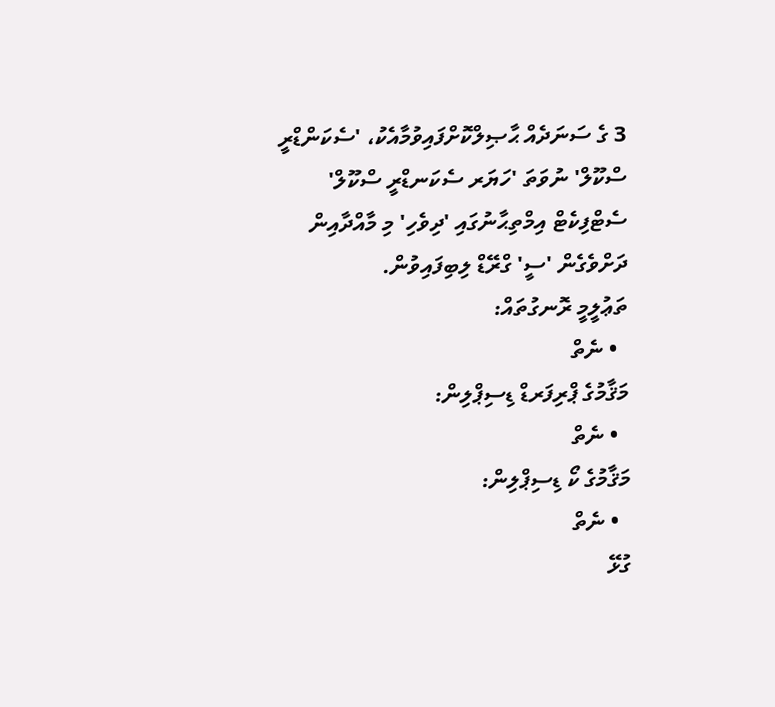3 ގެ ސަނަދެއް ޙާޞިލްކޮށްފައިވުމާއެކު، 'ސެކަންޑްރީ ސްކޫލް' ނުވަތަ 'ހަޔަރ ސެކަނޑްރީ ސްކޫލް' ސެޓްފިކެޓް އިމްތިޙާނުގައި 'ދިވެހި' މި މާއްދާއިން ދަށްވެގެން 'ސީ' ގްރޭޑް ލިބިފައިވުން.
ތަޢުލީމީ ރޮނގުތައް:
  • ނެތް
މަޤާމުގެ ޕްރިފަރޑް ޑިސިޕްލިން:
  • ނެތް
މަޤާމުގެ ކޯ ޑިސިޕްލިން:
  • ނެތް
ގުޅޭ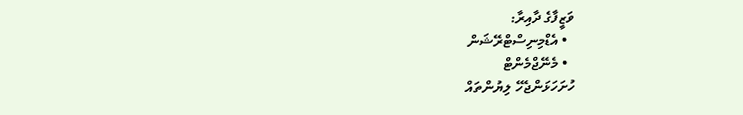ވަޒީފާގެ ދާއިރާ:
  • އެޑްމިނިސްޓްރޭޝަން
  • މެނޭޖްމެންޓް
ހުށަހަޅަންޖެހޭ ލިޔުންތައް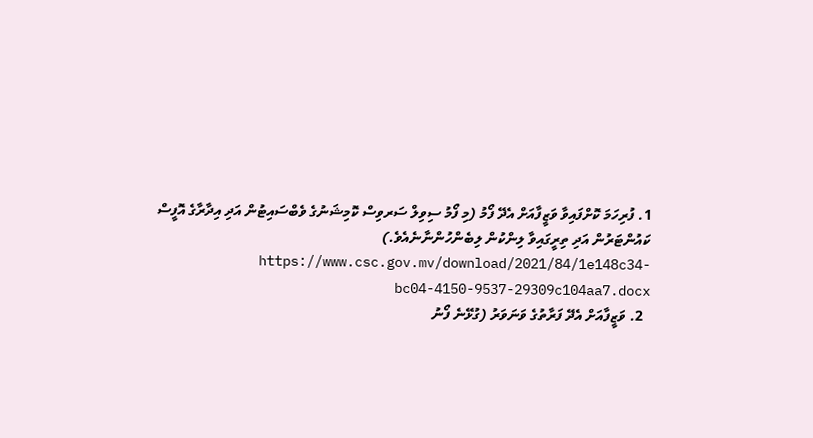1. ފުރިހަމަ ކޮށްފައިވާ ވަޒީފާއަށް އެދޭ ފޯމު (މި ފޯމު ސިވިލް ސަރވިސް ކޮމިޝަނުގެ ވެބްސައިޓުން އަދި އިދާރާގެ އޮފީސް ކައުންޓަރުން އަދި ތިރީގައިވާ ލިންކުން ލިބެންހުންނާނެއެވެ.)  https://www.csc.gov.mv/download/2021/84/1e148c34-bc04-4150-9537-29309c104aa7.docx
  2. ވަޒީފާއަށް އެދޭ ފަރާތުގެ ވަނަވަރު (ގުޅޭނެ ފޯނު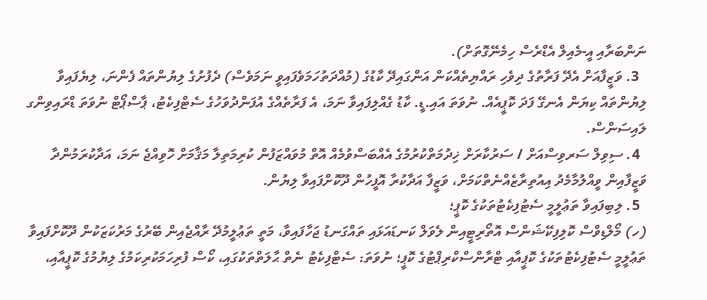ނަންބަރާއި އީ-މެއިލް އެޑްރެސް ހިމެނޭގޮތަށް).
  3. ވަޒީފާއަށް އެދޭ ފަރާތުގެ ދިވެހި ރައްޔިތެއްކަން އަންގައިދޭ ކާޑުގެ (މުއްދަތުހަމަވެފައިވީ ނަމަވެސް) ދެފުށުގެ ލިޔުންތައް ފެންނަ، ލިޔެފައިވާ ލިޔުންތައް ކިޔަން އެނގޭ ފަދަ ކޮޕީއެއް. ނުވަތަ އައި.ޑީ. ކާޑު ގެއްލިފައިވާ ނަމަ، އެ ފަރާތެއްގެ އުފަންދުވަހުގެ ސެޓްފިކެޓު، ޕާސްޕޯޓް ނުވަތަ ޑްރައިވިންގ ލައިސަންސް.
  4. ސިވިލް ސަރވިސްއަށް / ސަރުކާރަށް ޚިދުމަތްކުރުމުގެ އެއްބަސްވުމެއް އޮތް މުވައްޒަފުން ކުރިމަތިލާ މަޤާމަށް ހޮވިއްޖެ ނަމަ، އަދާކުރަމުންދާ ވަޒީފާއިން ވީއްލުމާމެދު އިއުތިރާޒެއްނެތްކަމަށް، ވަޒީފާ އަދާކުރާ އޮފީހުން ދޫކޮށްފައިވާ ލިޔުން.
  5. ލިބިފައިވާ ތަޢުލީމީ ސެޓުފިކެޓުތަކުގެ ކޮޕީ؛
(ހ) މޯލްޑިވްސް ކޮލިފިކޭޝަންސް އޮތޯރިޓީއިން ލެވަލް ކަނޑައަޅައި ތައްގަނޑު ޖަހާފައިވާ، މަތީ ތަޢުލީމުދޭ ރާއްޖެއިން ބޭރުގެ މަރުކަޒަކުން ދޫކޮށްފައިވާ ތަޢުލީމީ ސެޓުފިކެޓުތަކުގެ ކޮޕީއާއި ޓްރާންސްކްރިޕްޓުގެ ކޮޕީ؛ ނުވަތަ: ސެޓްފިކެޓު ނެތް ޙާލަތްތަކުގައި، ކޯސް ފުރިހަމަކުރިކަމުގެ ލިޔުމުގެ ކޮޕީއާއި،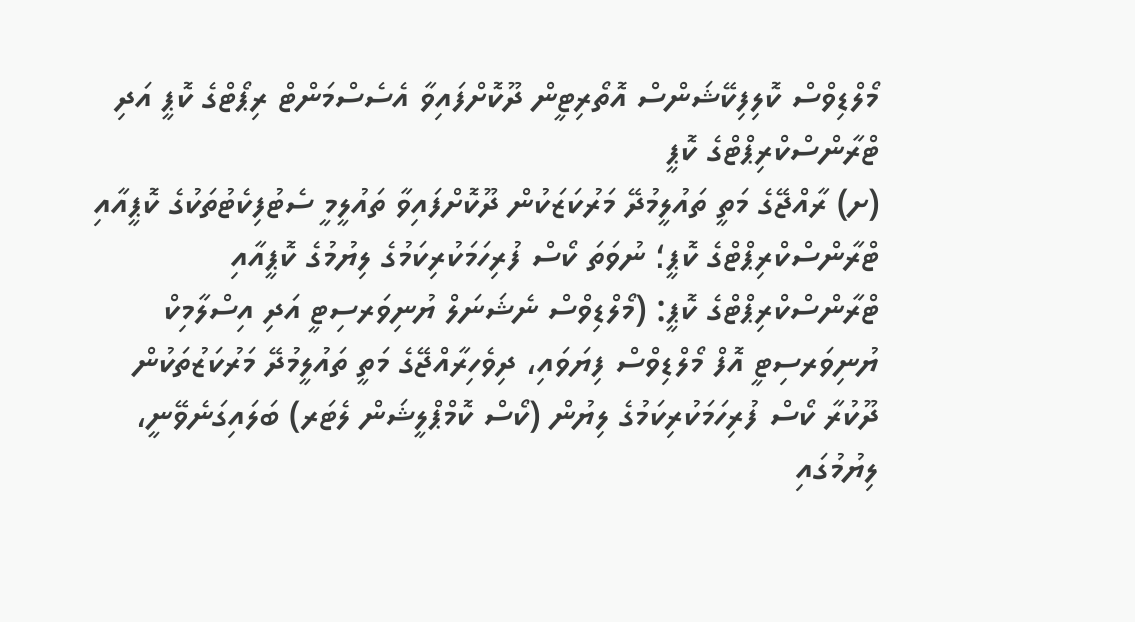މޯލްޑިވްސް ކޮލިފިކޭޝަންސް އޮތޯރިޓީން ދޫކޮށްފައިވާ އެސެސްމަންޓް ރިޕޯޓްގެ ކޮޕީ އަދި ޓްރާންސްކްރިޕްޓްގެ ކޮޕީ
(ށ) ރާއްޖޭގެ މަތީ ތައުލީމުދޭ މަރުކަޒަކުން ދޫކޮށްފައިވާ ތައުލީމީ ސެޓުފިކެޓުތަކުގެ ކޮޕީއާއި ޓްރާންސްކްރިޕްޓްގެ ކޮޕީ؛ ނުވަތަ ކޯސް ފުރިހަމަކުރިކަމުގެ ލިޔުމުގެ ކޮޕީއާއި ޓްރާންސްކްރިޕްޓްގެ ކޮޕީ: (މޯލްޑިވްސް ނެޝަނަލް ޔުނިވަރސިޓީ އަދި އިސްލާމިކް ޔުނިވަރސިޓީ އޮފް މޯލްޑިވްސް ފިޔަވައި، ދިވެހިރާއްޖޭގެ މަތީ ތައުލީމުދޭ މަރުކަޒުތަކުން ދޫކުރާ ކޯސް ފުރިހަމަކުރިކަމުގެ ލިޔުން (ކޯސް ކޮމްޕްލީޝަން ލެޓަރ) ބަލައިގަނެވޭނީ، ލިޔުމުގައި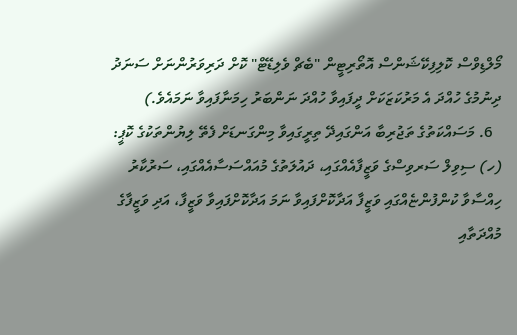މޯލްޑިވްސް ކޮލިފިކޭޝަންސް އޮތޯރިޓީން "ބެޗް ވެލިޑޭޓް" ކޮށް ދަރިވަރުންނަށް ސަނަދު ދިނުމުގެ ހުއްދަ އެ މަރުކަޒަކަށް ދީފައިވާ ހުއްދަ ނަންބަރު ހިމަނާފައިވާ ނަމައެވެ.)
  6. މަސައްކަތުގެ ތަޖުރިބާ އަންގައިދޭ ތިރީގައިވާ މިންގަނޑަށް ފެތޭ ލިޔުންތަކުގެ ކޮޕީ:
(ހ) ސިވިލް ސަރވިސްގެ ވަޒީފާއެއްގައި، ދައުލަތުގެ މުއައްސަސާއެއްގައި، ސަރުކާރު ހިއްސާވާ ކުންފުންޏެއްގައި ވަޒީފާ އަދާކޮށްފައިވާ ނަމަ އަދާކޮށްފައިވާ ވަޒީފާ، އަދި ވަޒީފާގެ މުއްދަތާއި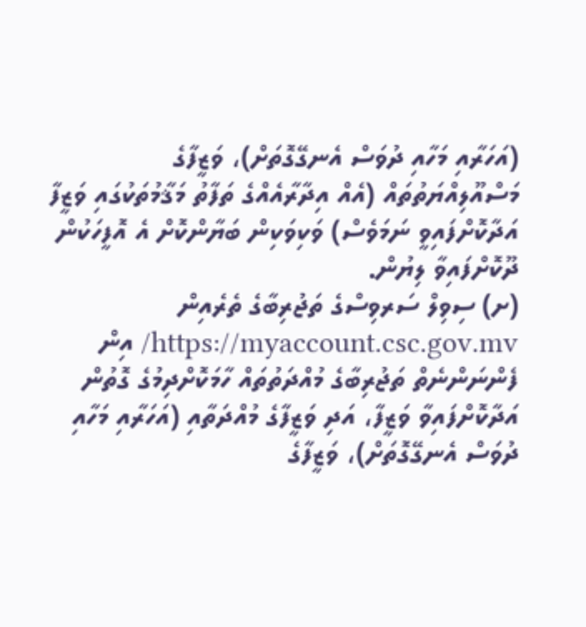(އަހަރާއި މަހާއި ދުވަސް އެނގޭގޮތަށް)، ވަޒީފާގެ މަސްއޫލިއްޔަތުތައް (އެއް އިދާރާއެއްގެ ތަފާތު މަޤާމުތަކުގައި ވަޒީފާ އަދާކޮށްފައިވީ ނަމަވެސް) ވަކިވަކިން ބަޔާންކޮށް އެ އޮފީހަކުން ދޫކޮށްފައިވާ ލިޔުން.
(ށ) ސިވިލް ސަރވިސްގެ ތަޖުރިބާގެ ތެރެއިން https://myaccount.csc.gov.mv/ އިން ފެންނަންނެތް ތަޖުރިބާގެ މުއްދަތުތައް ހާމަކޮށްދިމުގެ ގޮތުން އަދާކޮށްފައިވާ ވަޒީފާ، އަދި ވަޒީފާގެ މުއްދަތާއި (އަހަރާއި މަހާއި ދުވަސް އެނގޭގޮތަށް)، ވަޒީފާގެ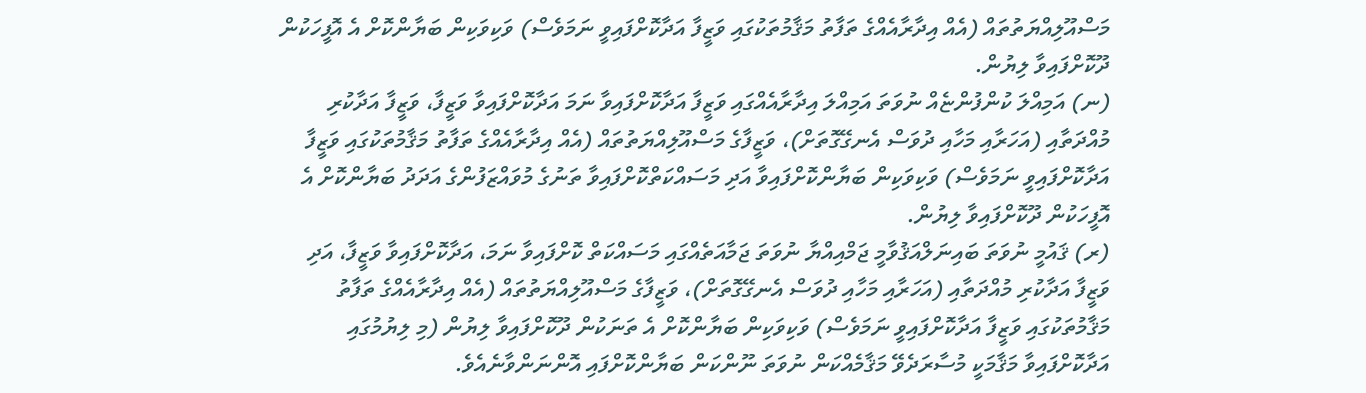މަސްއޫލިއްޔަތުތައް (އެއް އިދާރާއެއްގެ ތަފާތު މަޤާމުތަކުގައި ވަޒީފާ އަދާކޮށްފައިވީ ނަމަވެސް) ވަކިވަކިން ބަޔާންކޮށް އެ އޮފީހަކުން ދޫކޮށްފައިވާ ލިޔުން.
(ނ) އަމިއްލަ ކުންފުންޏެއް ނުވަތަ އަމިއްލަ އިދާރާއެއްގައި ވަޒީފާ އަދާކޮށްފައިވާ ނަމަ އަދާކޮށްފައިވާ ވަޒީފާ، ވަޒީފާ އަދާކުރި މުއްދަތާއި (އަހަރާއި މަހާއި ދުވަސް އެނގޭގޮތަށް)، ވަޒީފާގެ މަސްއޫލިއްޔަތުތައް (އެއް އިދާރާއެއްގެ ތަފާތު މަޤާމުތަކުގައި ވަޒީފާ އަދާކޮށްފައިވީ ނަމަވެސް) ވަކިވަކިން ބަޔާންކޮށްފައިވާ އަދި މަސައްކަތްކޮށްފައިވާ ތަނުގެ މުވައްޒަފުންގެ އަދަދު ބަޔާންކޮށް އެ އޮފީހަކުން ދޫކޮށްފައިވާ ލިޔުން.
(ރ) ޤައުމީ ނުވަތަ ބައިނަލްއަޤުވާމީ ޖަމްއިއްޔާ ނުވަތަ ޖަމާއަތެއްގައި މަސައްކަތް ކޮށްފައިވާ ނަމަ، އަދާކޮށްފައިވާ ވަޒީފާ، އަދި ވަޒީފާ އަދާކުރި މުއްދަތާއި (އަހަރާއި މަހާއި ދުވަސް އެނގޭގޮތަށް)، ވަޒީފާގެ މަސްއޫލިއްޔަތުތައް (އެއް އިދާރާއެއްގެ ތަފާތު މަޤާމުތަކުގައި ވަޒީފާ އަދާކޮށްފައިވީ ނަމަވެސް) ވަކިވަކިން ބަޔާންކޮށް އެ ތަނަކުން ދޫކޮށްފައިވާ ލިޔުން (މި ލިޔުމުގައި އަދާކޮށްފައިވާ މަޤާމަކީ މުސާރަދެވޭ މަޤާމެއްކަން ނުވަތަ ނޫންކަން ބަޔާންކޮށްފައި އޮންނަންވާނެއެވެ.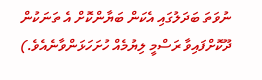ނުވަތަ ބަދަލުގައި އެކަން ބަޔާންކޮށް އެ ތަނަކުން ދޫކޮށްފައިވާ ރަސްމީ ލިޔުމެއް ހުށަހަޅަންވާނެއެވެ.)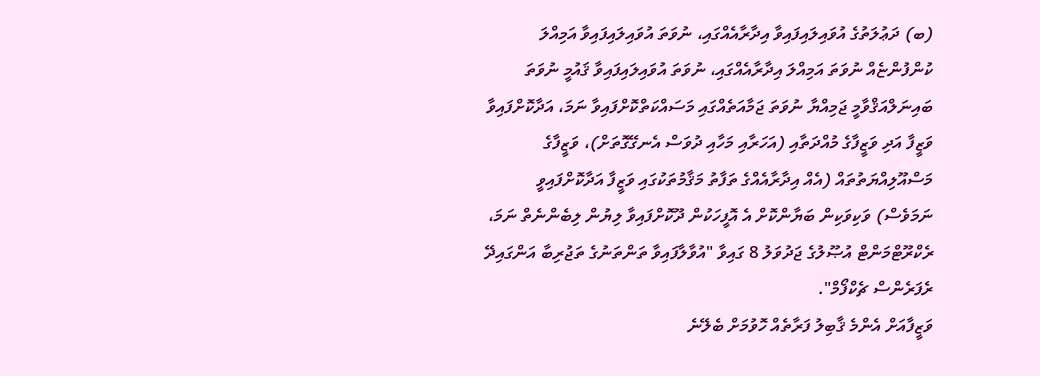(ބ) ދަޢުލަތުގެ އުވައިލައިފައިވާ އިދާރާއެއްގައި، ނުވަތަ އުވައިލައިފައިވާ އަމިއްލަ ކުންފުންޏެއް ނުވަތަ އަމިއްލަ އިދާރާއެއްގައި، ނުވަތަ އުވައިލައިފައިވާ ޤައުމީ ނުވަތަ ބައިނަލްއަޤްވާމީ ޖަމިއްޔާ ނުވަތަ ޖަމާއަތެއްގައި މަސައްކަތްކޮށްފައިވާ ނަމަ، އަދާކޮށްފައިވާ ވަޒީފާ އަދި ވަޒީފާގެ މުއްދަތާއި (އަހަރާއި މަހާއި ދުވަސް އެނގޭގޮތަށް)، ވަޒީފާގެ މަސްއޫލިއްޔަތުތައް (އެއް އިދާރާއެއްގެ ތަފާތު މަޤާމުތަކުގައި ވަޒީފާ އަދާކޮށްފައިވީ ނަމަވެސް) ވަކިވަކިން ބަޔާންކޮށް އެ އޮފީހަކުން ދޫކޮށްފައިވާ ލިޔުން ލިބެންނެތް ނަމަ، ރެކްރޫޓްމަންޓް އުޞޫލުގެ ޖަދުވަލު 8 ގައިވާ "އުވާލާފައިވާ ތަންތަނުގެ ތަޖުރިބާ އަންގައިދޭ ރެފަރެންސް ޗެކްފޯމް".
ވަޒީފާއަށް އެންމެ ޤާބިލު ފަރާތެއް ހޮވުމަށް ބެލޭނެ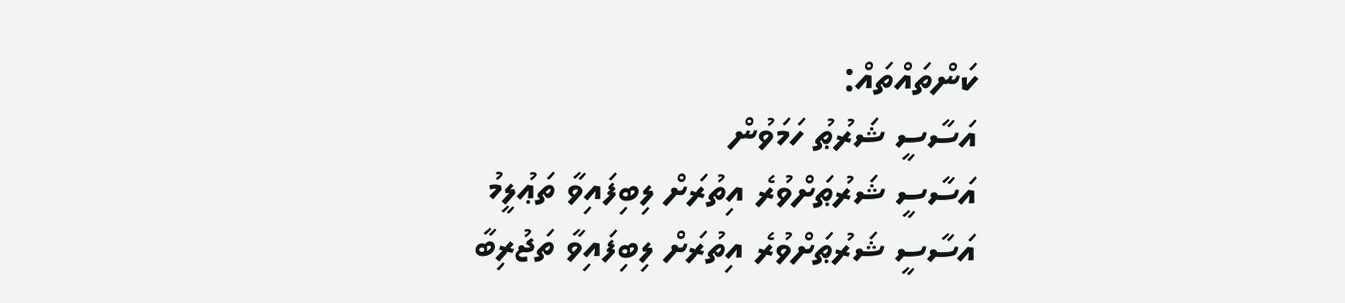ކަންތައްތައް:
އަސާސީ ޝަރުޠު ހަމަވުން
އަސާސީ ޝަރުޠަށްވުރެ އިތުރަށް ލިބިފައިވާ ތަޢުލީމު
އަސާސީ ޝަރުޠަށްވުރެ އިތުރަށް ލިބިފައިވާ ތަޖުރިބާ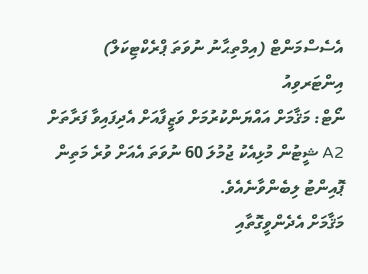އެސެސްމަންޓް (އިމްތިޙާނު ނުވަތަ ޕްރެކްޓިކަލް)
އިންޓަރވިއު
ނޯޓް: މަޤާމަށް އައްޔަންކުރުމަށް ވަޒީފާއަށް އެދިފައިވާ ފަރާތަށް A2 ޝީޓުން މުޅިއެކު ޖުމުލަ 60 ނުވަތަ އެއަށް ވުރެ މަތިން ޕޮއިންޓު ލިބެންވާނެއެވެ.
މަޤާމަށް އެދެންވީގޮތާއި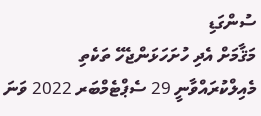ސުންގަޑި
މަޤާމަށް އެދި ހުށަހަޅަންޖެހޭ ތަކެތި މެއިލްކުރައްވާނީ 29 ސެޕްޓެމްބަރ 2022 ވަނަ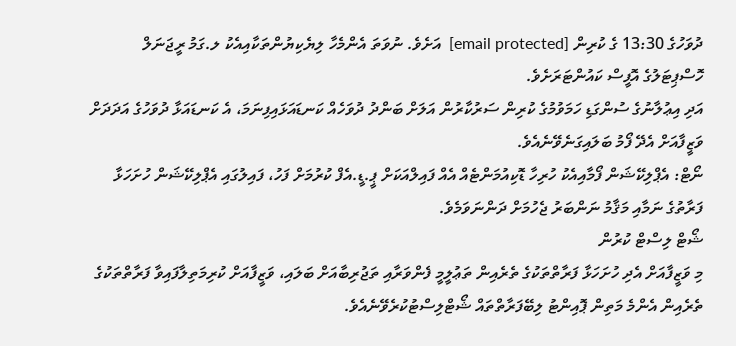ދުވަހުގެ 13:30 ގެ ކުރިން [email protected]  އަށެވެ. ނުވަތަ އެންމެހާ ލިޔެކިޔުންތަކާއިއެކު ލ.ގަމު ރީޖަނަލް ހޮސްޕިޓަލުގެ އޮފީސް ކައުންޓަރަށެވެ.
އަދި އިޢުލާނުގެ ސުންގަޑި ހަމަވުމުގެ ކުރިން ސަރުކާރުން އަލަށް ބަންދު ދުވަހެއް ކަނޑައަޅައިފިނަމަ، އެ ކަނޑައަޅާ ދުވަހުގެ އަދަދަށް ވަޒީފާއަށް އެދޭ ފޯމު ބަލައިގަނެވޭނެއެވެ.
ނޯޓް: އެޕްލިކޭޝަން ފޯމާއިއެކު ހުރިހާ ޑޮކިއުމަންޓެއް އެއް ފައިލްއަކަށް ޕީ.ޑީ.އެފް ކުރުމަށް ފަހު، ފައިލުގައި އެޕްލިކޭޝަން ހުށަހަޅާ ފަރާތުގެ ނަމާއި މަޤާމު ނަންބަރު ޖެހުމަށް ދަންނަވަމެވެ.
ޝޯޓް ލިސްޓް ކުރުން
މި ވަޒީފާއަށް އެދި ހުށަހަޅާ ފަރާތްތަކުގެ ތެރެއިން ތަޢުލީމީ ފެންވަރާއި ތަޖުރިބާއަށް ބަލައި، ވަޒީފާއަށް ކުރިމަތިލާފައިވާ ފަރާތްތަކުގެ ތެރެއިން އެންމެ މަތިން ޕޮއިންޓު ލިބޭފަރާތްތައް ޝޯޓްލިސްޓުކުރެވޭނެއެވެ.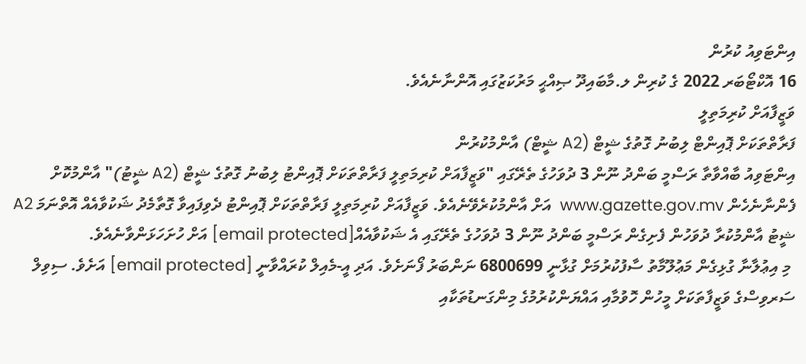އިންޓަވިއު ކުރުން
16 އޮކްޓޯބަރ 2022 ގެ ކުރިން ލ.މާބައިދޫ ޞިއްޙީ މަރުކަޒުގައި އޮންނާނެއެވެ.
ވަޒީފާއަށް ކުރިމަތިލީ
ފަރާތްތަކަށް ޕޮއިންޓް ލިބުނު ގޮތުގެ ޝީޓް (A2 ޝީޓް) އާންމުކުރުން
އިންޓަވިއު ބާއްވާތާ ރަސްމީ ބަންދު ނޫން 3 ދުވަހުގެ ތެރޭގައި "ވަޒީފާއަށް ކުރިމަތިލީ ފަރާތްތަކަށް ޕޮއިންޓު ލިބުނު ގޮތުގެ ޝީޓް (A2 ޝީޓު)" އާންމުކޮށް ފެންނާނެހެން www.gazette.gov.mv  އަށް އާންމުކުރެވޭނެއެވެ. ވަޒީފާއަށް ކުރިމަތިލީ ފަރާތްތަކަށް ޕޮއިންޓު ދެވިފައިވާ ގޮތާމެދު ޝަކުވާއެއް އޮތްނަމަ A2 ޝީޓު އާންމުކުރާ ދުވަހުން ފެށިގެން ރަސްމީ ބަންދު ނޫން 3 ދުވަހުގެ ތެރޭގައި އެ ޝަކުވާއެއް[email protected] އަށް ހުށަހަޅަންވާނެއެވެ.
 މި އިޢުލާނާ ގުޅިގެން މަޢުލޫމާތު ސާފުކުރުމަށް ގުޅާނީ 6800699 ނަންބަރު ފޯނަށެވެ. އަދި އީ-މެއިލް ކުރައްވާނީ [email protected] އަށެވެ. ސިވިލް ސަރވިސްގެ ވަޒީފާތަކަށް މީހުން ހޮވުމާއި އައްޔަންކުރުމުގެ މިންގަނޑުތަކާއި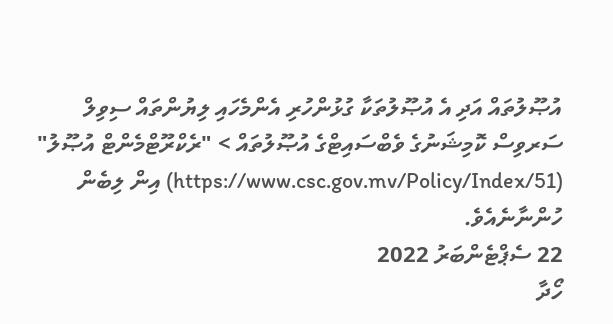އުޞޫލުތައް އަދި އެ އުޞޫލުތަކާ ގުޅުންހުރި އެންމެހައި ލިޔުންތައް ސިވިލް ސަރވިސް ކޮމިޝަނުގެ ވެބްސައިޓްގެ އުޞޫލުތައް > "ރެކްރޫޓްމެންޓް އުޞޫލު" (https://www.csc.gov.mv/Policy/Index/51) އިން ލިބެން ހުންނާނެއެވެ.
22 ސެޕްޓެންބަރު 2022
ހޯދާ